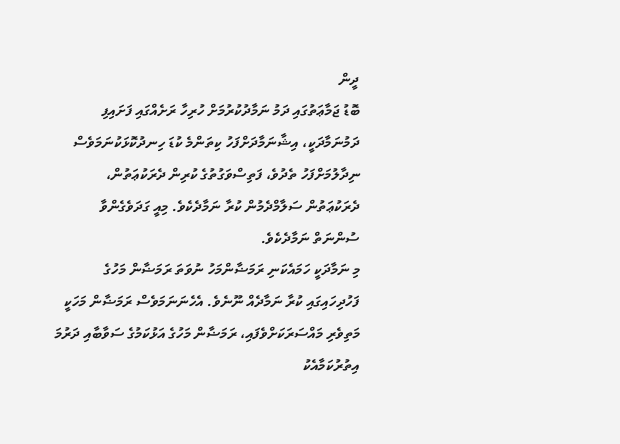ދީން
ބޮޑު ޖަމާޢަތުގައި ދަމު ނަމާދުކުރުމަށް ހުރިހާ ރަށެއްގައި ފަށައިފި
ދަމުނަމާދަކީ، އިޝާނަމާދަށްފަހު ކިތަންމެ ކުޑަ ހިނދުކޮޅަކުނަމަވެސް ނިދާލުމަށްފަހު ތެދުވެ، ފަތިސްވަގުތުގެ ކުރިން ދެރަކުޢަތުން، ދެރަކުޢަތުން ސަލާމްދެމުން ކުރާ ނަމާދެކެވެ. މިއީ ގަދަވެގެންވާ ސުންނަތް ނަމާދެކެވެ.
މި ނަމާދަކީ ހަމައެކަނި ރަމަޟާންމަހު ނުވަތަ ރަމަޟާން މަހުގެ ފަހުދިހައިގައި ކުރާ ނަމާދެއް ނޫނެވެ. އެހެނަނަމަވެސް ރަމަޟާން މަހަކީ މަތިވެރި މައްސަރަކަށްވެފައި، ރަމަޟާން މަހުގެ އަޅުކަމުގެ ސަވާބާއި ދަރުމަ އިތުރުކަމާއެކު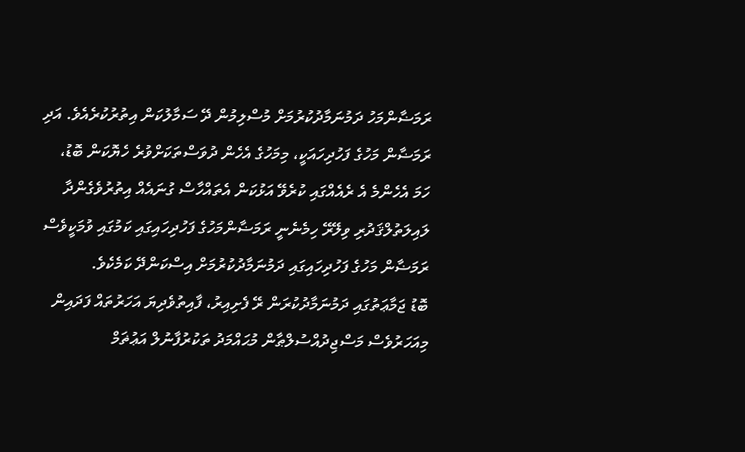ރަމަޟާންމަހު ދަމުނަމާދުކުރުމަށް މުސްލިމުން ދޭ ސަމާލުކަން އިތުރުކުރެއެވެ. އަދި ރަމަޟާން މަހުގެ ފަހުދިހައަކީ، މިމަހުގެ އެހެން ދުވަސްތަކަށްވުރެ ހެޔޮކަން ބޮޑު، ހަމަ އެހެންމެ އެ ރެއެއްގައި ކުރެވޭ އަޅުކަން އެތައްހާސް ގުނައެއް އިތުރުވެގެންދާ ލައިލަތުލްޤަދުރި ވިލޭރޭ ހިމެނެނީ ރަމަޟާންމަހުގެ ފަހުދިހައިގައި ކަމުގައި ވުމަކީވެސް ރަމަޟާން މަހުގެ ފަހުދިހައިގައި ދަމުނަމާދުކުރުމަށް އިސްކަންދޭ ކަމެކެވެ.
ބޮޑު ޖަމާޢަތުގައި ދަމުނަމާދުކުރަން ރޭ ފެށިއިރު، ފާއިތުވެދިޔަ އަހަރުތައް ފަދައިން މިއަހަރުވެސް މަސްޖިދުއްސުލްޠާން މުޙައްމަދު ތަކުރުފާނުލް އަޢުޡަމް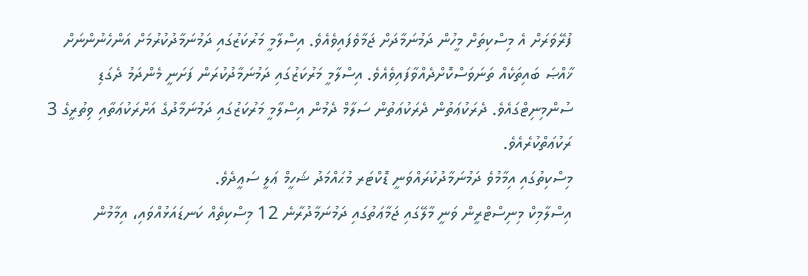ފުރޭވަރަށް އެ މިސްކިތަށް މީހުން ދަމުނަމާދަށް ޖަމާވެފައިވެއެވެ. އިސްލާމީ މަރުކަޒުގައި ދަމުނަމާދުކުރުމަށް އަންހެނުންނަށް ޚާއްޞަ ބައިތަކެއް ތަނަވަސްކޮށްދެއްވާފައިވެއެވެ. އިސްލާމީ މަރުކަޒުގައި ދަމުނަމާދުކުރަން ފަށަނީ މެންދަމު ދެގަޑި ސުންމިނިޓްގައެވެ. ދެރަކުޢަތުން ދެރަކުޢަތުން ސަލާމް ދެމުން އިސްލާމީ މަރުކަޒުގައި ދަމުނަމާދުގެ އަށްރަކުޢަތާއި ވިތުރީގެ 3 ރަކުޢަތްކުރެއެވެ.
މިސްކިތުގައި އިމާމުވެ ދަމުނަމާދުކުރައްވަނީ ޑޮކްޓަރ މުޙައްމަދު ޝަހީމް ޢަލީ ސަޢީދެވެ.
އިސްލާމިކް މިނިސްޓްރީން ވަނީ މާލޭގައި ޖަމާޢަތުގައި ދަމުނަމާދުރާނެ 12 މިސްކިތެއް ކަނޑައަޅުއްވައި، އިމާމުން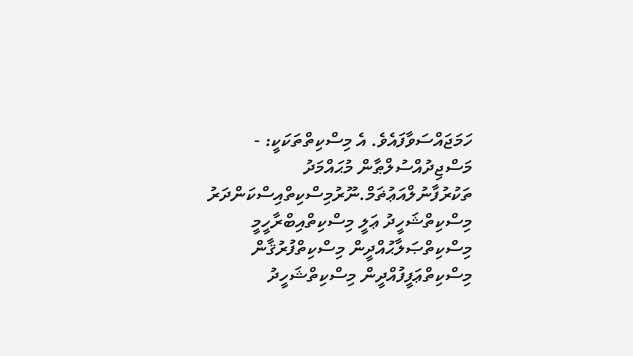ހަމަޖައްސަވާފައެވެ. އެ މިސްކިތްތަކަކީ: -
މަސްޖިދުއްސުލްޠާން މުޙައްމަދު ތަކުރުފާނުލްއަޢުޡަމް.ނޫރުމިސްކިތްއިސްކަންދަރު މިސްކިތްޝަހީދު ޢަލީ މިސްކިތްއިބްރާހީމީ މިސްކިތްޞަލާޙުއްދީން މިސްކިތްފުރުޤާން މިސްކިތްޢަފީފުއްދީން މިސްކިތްޝަހީދު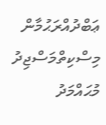ޢަބްދުއްރަޙުމާން މިސްކިތްމަސްޖިދު މުޙައްމަދު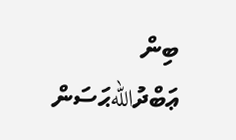ބިން ޢަބްދުاللهޙަސަން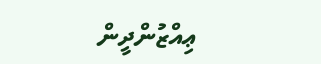ޢިއްޒުންދީން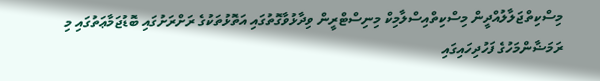މިސްކިތްޖަލާލުއްދީން މިސްކިތްއިސްލާމިކް މިނިސްޓްރީން ވިދާޅުވާގޮތުގައި އަތޮޅުތަކުގެ ރަށްރަށުގައި ބޮޑުޖަމާޢަތުގައި މި ރަމަޟާންމަހުގެ ފަހުދިހައިގައި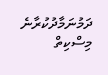ދަމުނަމާދުކުރާނެ މިސްކިތް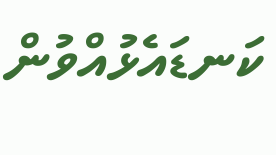ކަނޑައެޅުއްވުން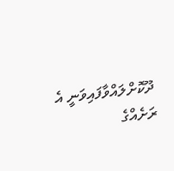ދޫކޮށްލައްވާފައިވަނީ އެ ރަށެއްގެ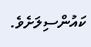ކައުންސިލަށެވެ.